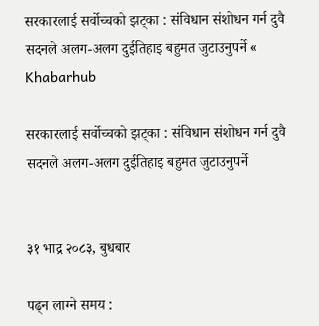सरकारलाई सर्वोच्चको झट्का : संविधान संशोधन गर्न दुवै सदनले अलग-अलग दुईतिहाइ बहुमत जुटाउनुपर्ने « Khabarhub

सरकारलाई सर्वोच्चको झट्का : संविधान संशोधन गर्न दुवै सदनले अलग-अलग दुईतिहाइ बहुमत जुटाउनुपर्ने


३१ भाद्र २०८३, बुधबार

पढ्न लाग्ने समय :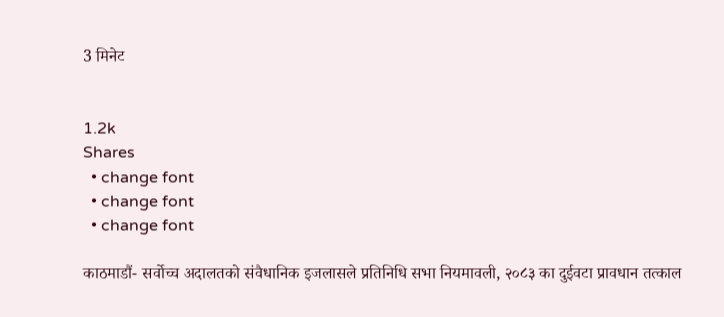3 मिनेट


1.2k
Shares
  • change font
  • change font
  • change font

काठमाडौं- सर्वोच्च अदालतको संवैधानिक इजलासले प्रतिनिधि सभा नियमावली, २०८३ का दुईवटा प्रावधान तत्काल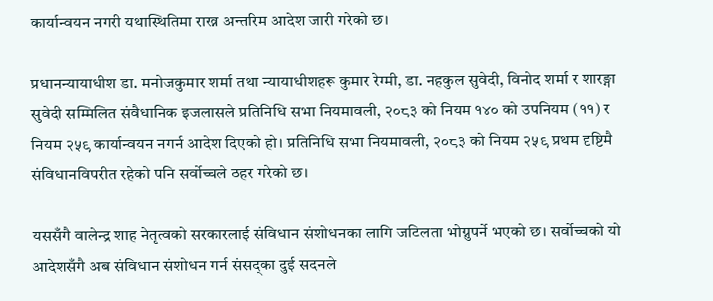कार्यान्वयन नगरी यथास्थितिमा राख्न अन्तरिम आदेश जारी गरेको छ।

प्रधानन्यायाधीश डा. मनोजकुमार शर्मा तथा न्यायाधीशहरू कुमार रेग्मी, डा. नहकुल सुवेदी, विनोद शर्मा र शारङ्गा सुवेदी सम्मिलित संवैधानिक इजलासले प्रतिनिधि सभा नियमावली, २०८३ को नियम १४० को उपनियम (११) र नियम २५९ कार्यान्वयन नगर्न आदेश दिएको हो। प्रतिनिधि सभा नियमावली, २०८३ को नियम २५९ प्रथम दृष्टिमै संविधानविपरीत रहेको पनि सर्वोच्चले ठहर गरेको छ।

यससँगै वालेन्द्र शाह नेतृत्वको सरकारलाई संविधान संशोधनका लागि जटिलता भोग्नुपर्ने भएको छ। सर्वोच्चको यो आदेशसँगै अब संविधान संशोधन गर्न संसद्का दुई सदनले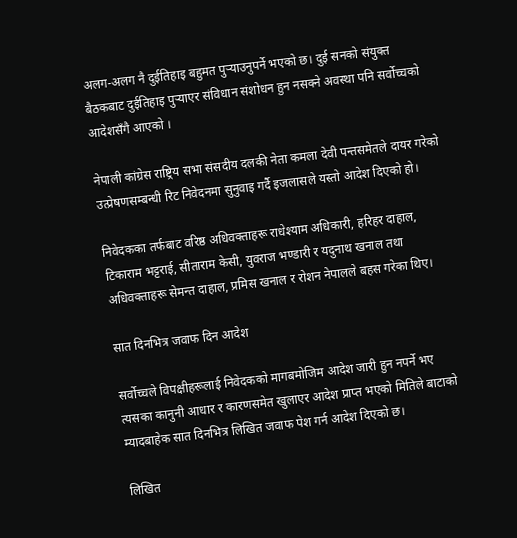अलग-अलग नै दुईतिहाइ बहुमत पुऱ्याउनुपर्ने भएको छ। दुई सनको संयुक्त बैठकबाट दुईतिहाइ पुऱ्याएर संविधान संशोधन हुन नसक्ने अवस्था पनि सर्वोच्चको आदेशसँगै आएको ।

नेपाली कांग्रेस राष्ट्रिय सभा संसदीय दलकी नेता कमला देवी पन्तसमेतले दायर गरेको उत्प्रेषणसम्बन्धी रिट निवेदनमा सुनुवाइ गर्दै इजलासले यस्तो आदेश दिएको हो।

निवेदकका तर्फबाट वरिष्ठ अधिवक्ताहरू राधेश्याम अधिकारी, हरिहर दाहाल, टिकाराम भट्टराई, सीताराम केसी, युवराज भण्डारी र यदुनाथ खनाल तथा अधिवक्ताहरू सेमन्त दाहाल, प्रमिस खनाल र रोशन नेपालले बहस गरेका थिए।

सात दिनभित्र जवाफ दिन आदेश

सर्वोच्चले विपक्षीहरूलाई निवेदकको मागबमोजिम आदेश जारी हुन नपर्ने भए त्यसका कानुनी आधार र कारणसमेत खुलाएर आदेश प्राप्त भएको मितिले बाटाको म्यादबाहेक सात दिनभित्र लिखित जवाफ पेश गर्न आदेश दिएको छ।

लिखित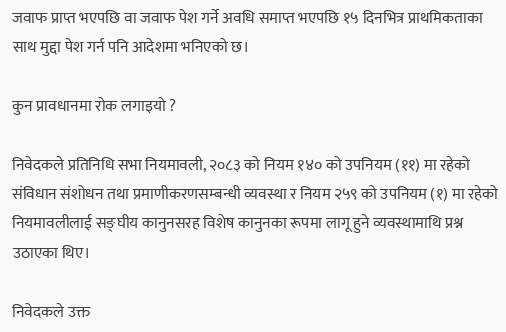जवाफ प्राप्त भएपछि वा जवाफ पेश गर्ने अवधि समाप्त भएपछि १५ दिनभित्र प्राथमिकताका साथ मुद्दा पेश गर्न पनि आदेशमा भनिएको छ।

कुन प्रावधानमा रोक लगाइयो ?

निवेदकले प्रतिनिधि सभा नियमावली, २०८३ को नियम १४० को उपनियम (११) मा रहेको संविधान संशोधन तथा प्रमाणीकरणसम्बन्धी व्यवस्था र नियम २५९ को उपनियम (१) मा रहेको नियमावलीलाई सङ्घीय कानुनसरह विशेष कानुनका रूपमा लागू हुने व्यवस्थामाथि प्रश्न उठाएका थिए।

निवेदकले उक्त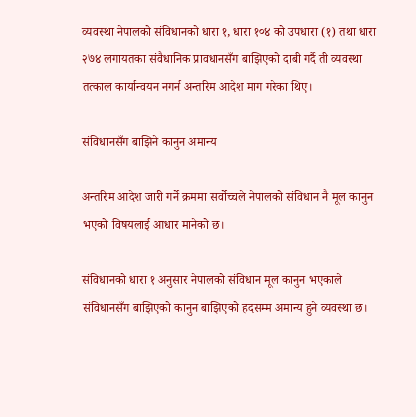व्यवस्था नेपालको संविधानको धारा १, धारा १०४ को उपधारा (१) तथा धारा २७४ लगायतका संवैधानिक प्रावधानसँग बाझिएको दाबी गर्दै ती व्यवस्था तत्काल कार्यान्वयन नगर्न अन्तरिम आदेश माग गरेका थिए।

संविधानसँग बाझिने कानुन अमान्य

अन्तरिम आदेश जारी गर्ने क्रममा सर्वोच्चले नेपालको संविधान नै मूल कानुन भएको विषयलाई आधार मानेको छ।

संविधानको धारा १ अनुसार नेपालको संविधान मूल कानुन भएकाले संविधानसँग बाझिएको कानुन बाझिएको हदसम्म अमान्य हुने व्यवस्था छ।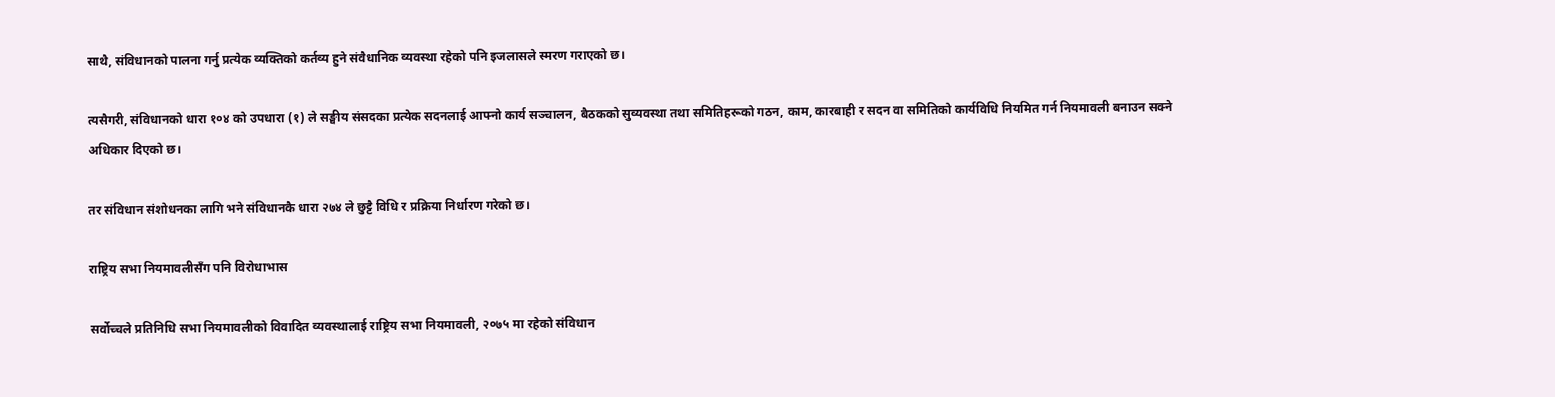साथै, संविधानको पालना गर्नु प्रत्येक व्यक्तिको कर्तव्य हुने संवैधानिक व्यवस्था रहेको पनि इजलासले स्मरण गराएको छ।

त्यसैगरी, संविधानको धारा १०४ को उपधारा (१) ले सङ्घीय संसदका प्रत्येक सदनलाई आफ्नो कार्य सञ्चालन, बैठकको सुव्यवस्था तथा समितिहरूको गठन, काम, कारबाही र सदन वा समितिको कार्यविधि नियमित गर्न नियमावली बनाउन सक्ने अधिकार दिएको छ।

तर संविधान संशोधनका लागि भने संविधानकै धारा २७४ ले छुट्टै विधि र प्रक्रिया निर्धारण गरेको छ।

राष्ट्रिय सभा नियमावलीसँग पनि विरोधाभास

सर्वोच्चले प्रतिनिधि सभा नियमावलीको विवादित व्यवस्थालाई राष्ट्रिय सभा नियमावली, २०७५ मा रहेको संविधान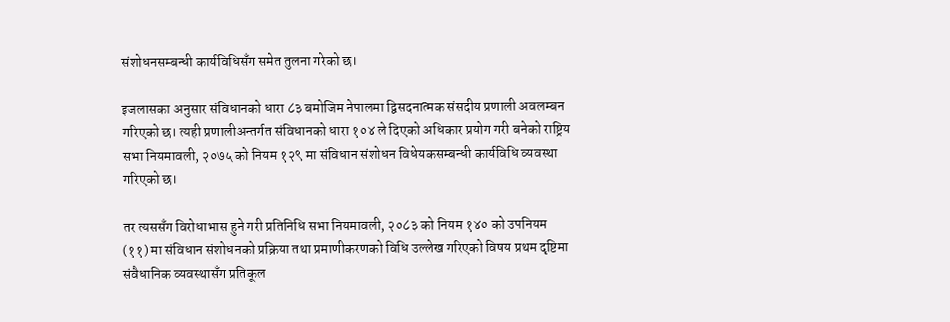संशोधनसम्बन्धी कार्यविधिसँग समेत तुलना गरेको छ।

इजलासका अनुसार संविधानको धारा ८३ बमोजिम नेपालमा द्विसदनात्मक संसदीय प्रणाली अवलम्बन गरिएको छ। त्यही प्रणालीअन्तर्गत संविधानको धारा १०४ ले दिएको अधिकार प्रयोग गरी बनेको राष्ट्रिय सभा नियमावली, २०७५ को नियम १२९ मा संविधान संशोधन विधेयकसम्बन्धी कार्यविधि व्यवस्था गरिएको छ।

तर त्यससँग विरोधाभास हुने गरी प्रतिनिधि सभा नियमावली, २०८३ को नियम १४० को उपनियम (११) मा संविधान संशोधनको प्रक्रिया तथा प्रमाणीकरणको विधि उल्लेख गरिएको विषय प्रथम दृष्टिमा संवैधानिक व्यवस्थासँग प्रतिकूल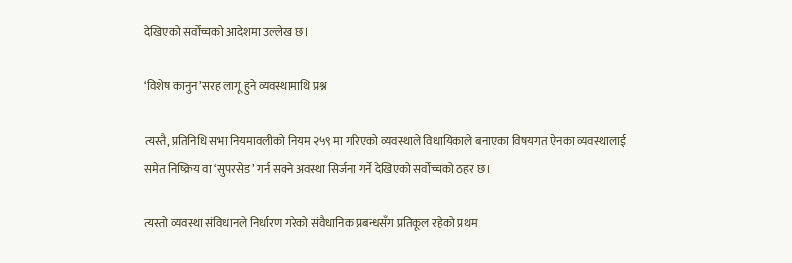देखिएको सर्वोच्चको आदेशमा उल्लेख छ।

‘विशेष कानुन’सरह लागू हुने व्यवस्थामाथि प्रश्न

त्यस्तै, प्रतिनिधि सभा नियमावलीको नियम २५९ मा गरिएको व्यवस्थाले विधायिकाले बनाएका विषयगत ऐनका व्यवस्थालाई समेत निष्क्रिय वा ‘सुपरसेड’ गर्न सक्ने अवस्था सिर्जना गर्ने देखिएको सर्वोच्चको ठहर छ।

त्यस्तो व्यवस्था संविधानले निर्धारण गरेको संवैधानिक प्रबन्धसँग प्रतिकूल रहेको प्रथम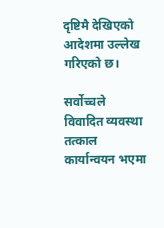दृष्टिमै देखिएको आदेशमा उल्लेख गरिएको छ।

सर्वोच्चले विवादित व्यवस्था तत्काल कार्यान्वयन भएमा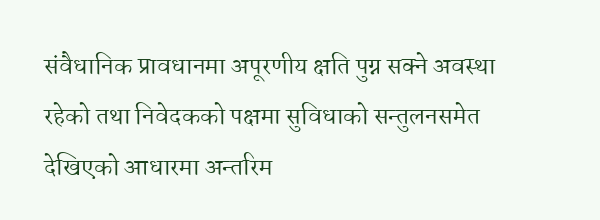संवैधानिक प्रावधानमा अपूरणीय क्षति पुग्न सक्ने अवस्था रहेको तथा निवेदकको पक्षमा सुविधाको सन्तुलनसमेत देखिएको आधारमा अन्तरिम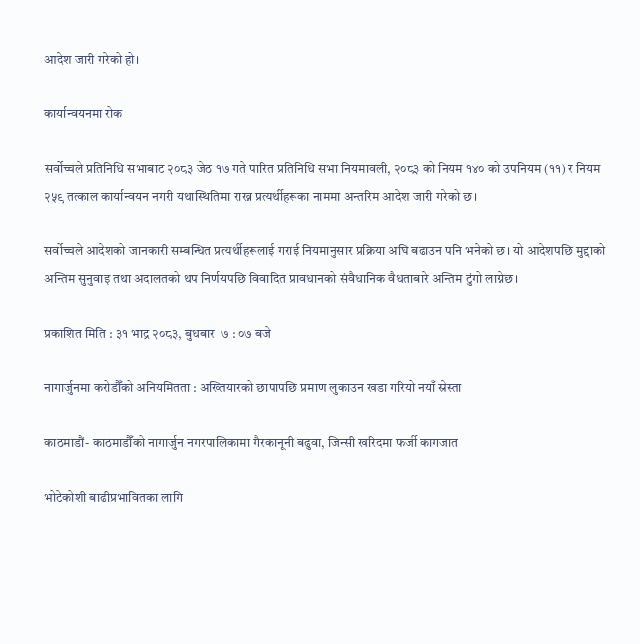आदेश जारी गरेको हो।

कार्यान्वयनमा रोक

सर्वोच्चले प्रतिनिधि सभाबाट २०८३ जेठ १७ गते पारित प्रतिनिधि सभा नियमावली, २०८३ को नियम १४० को उपनियम (११) र नियम २५९ तत्काल कार्यान्वयन नगरी यथास्थितिमा राख्न प्रत्यर्थीहरूका नाममा अन्तरिम आदेश जारी गरेको छ।

सर्वोच्चले आदेशको जानकारी सम्बन्धित प्रत्यर्थीहरूलाई गराई नियमानुसार प्रक्रिया अघि बढाउन पनि भनेको छ। यो आदेशपछि मुद्दाको अन्तिम सुनुवाइ तथा अदालतको थप निर्णयपछि विवादित प्रावधानको संवैधानिक वैधताबारे अन्तिम टुंगो लाग्नेछ।

प्रकाशित मिति : ३१ भाद्र २०८३, बुधबार  ७ : ०७ बजे

नागार्जुनमा करोडौँको अनियमितता : अख्तियारको छापापछि प्रमाण लुकाउन खडा गरियो नयाँ स्रेस्ता

काठमाडौं- काठमाडौँको नागार्जुन नगरपालिकामा गैरकानूनी बढुवा, जिन्सी खरिदमा फर्जी कागजात

भोटेकोशी बाढीप्रभावितका लागि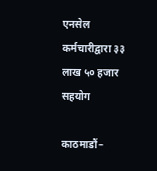एनसेल कर्मचारीद्वारा ३३ लाख ५० हजार सहयोग

काठमाडौं–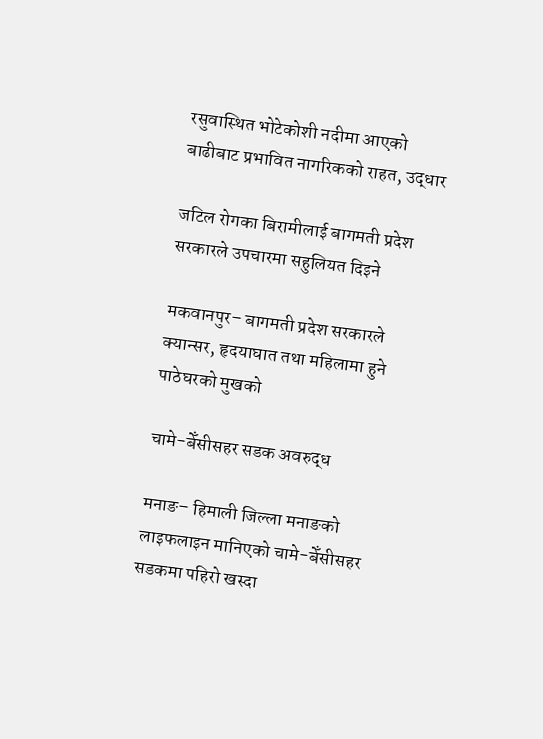रसुवास्थित भोटेकोशी नदीमा आएको बाढीबाट प्रभावित नागरिकको राहत, उद्धार

जटिल रोगका बिरामीलाई बागमती प्रदेश सरकारले उपचारमा सहुलियत दिइने

मकवानपुर– बागमती प्रदेश सरकारले क्यान्सर, हृदयाघात तथा महिलामा हुने पाठेघरको मुखको

चामे-बेँसीसहर सडक अवरुद्ध

मनाङ– हिमाली जिल्ला मनाङको लाइफलाइन मानिएको चामे-बेँसीसहर सडकमा पहिरो खस्दा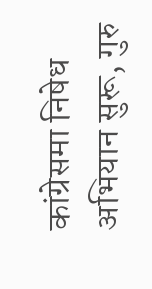कांग्रेसमा निषेध अभियान सुरू, गुरु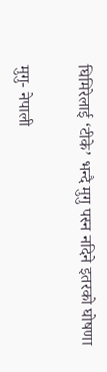घिमिरेलाई ‘टीके’ भन्दै मुगु पस्न नदिने इतरको घोषणा

मुगु- नेपाली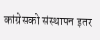कांग्रेसको संस्थापन इतर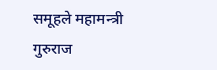समूहले महामन्त्री गुरुराज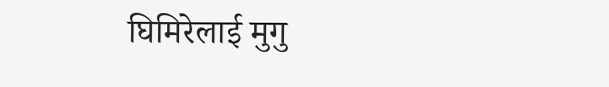घिमिरेलाई मुगु